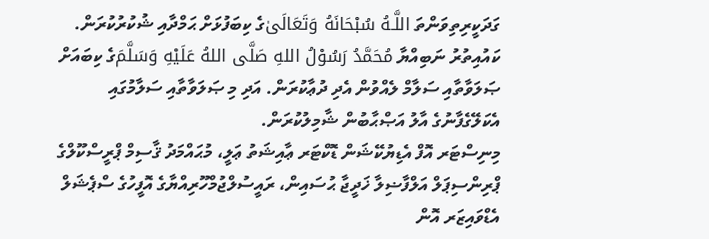ގަދަކީރިތިވަންތަ اللَّـهُ سُبْحَانَهُ وَتَعَالَىٰގެ ކިބަފުޅަށް ޙަމްދާއި ޝުކުރުކުރަން. ކައުއިތުރު ނަބިއްޔާ مُحَمَّدُ رَسُوْلُ اللهِ صَلَّى اللهُ عَلَيْهِ وَسَلَّمَގެ ކިބައަށް ޞަލަވާތާއި ސަލާމް ލެއްވުން އެދި ދުޢާކުރަން. އަދި މި ޞަލަވާތާއި ސަލާމުގައި އެކަލޭގެފާނުގެ އާލު އަޞްޙާބުން ޝާމިލުކުރަން.
މިނިސްޓަރ އޮފް އެޑިޔުކޭޝަން ޑޮކްޓަރ ޢާއިޝަތު ޢަލީ، މުޙައްމަދު ޤާސިމް ޕްރީސްކޫލްގެ ޕްރިންސިޕަލް އަލްފާޟިލާ ޚަދީޖާ ޙުސައިން، ރައީސުލްޖުމްހޫރިއްޔާގެ އޮފީހުގެ ސްޕެޝަލް އެޑްވައިޒަރ އޮން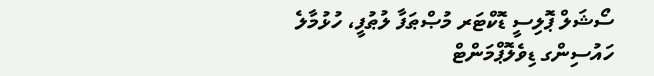ސޯޝަލް ޕޮލިސީ ޑޮކްޓަރ މުޞްޠަފާ ލުޠުފީ، ހުޅުމާލެ ހައުސިންގ ޑިވެލޮޕްމަންޓް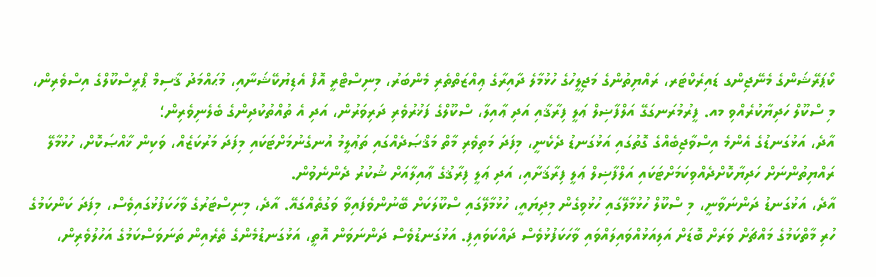ކޯޕަރޭޝަންގެ މެނޭޖިންގ ޑައިރެކްޓަރ، ރައްޔިތުންގެ މަޖިލީހުގެ ހުޅުމާލެ ދާއިރާގެ ޢިއްޒަތްތެރި މެންބަރު، މިނިސްޓްރީ އޮފް އެޑިޔުކޭޝަނާއި، މުޙައްމަދު ޤާސިމް ޕްރީސްކޫލްގެ އިސްވެރިން، މި ސްކޫލް ހަދިޔާކުރެއްވި މއ. ފީރުމުރަނގަގޭ އަލްފާޟިލް ޢަލީ ފިރާޤާއި އަދި ޢާއިލާ، ސްކޫލްގެ ފަޚުރުވެރި ދަރިވަރުން، އަދި އެ ތުއްތުކުދިންގެ ބެލެނިވެރިން؛
އާދެ، އަޅުގަނޑުގެ އެންމެ އިސްވާޖިބެއްގެ ގޮތުގައި އަޅުގަނޑު ދެކެނީ، މިފަދަ މަތިވެރި މާތް މަޤްޞަދެއްގައި ތަޢުލީމު އުނގެނުމަށްޓަކައި މިފަދަ މަރުކަޒެއް، ވަކިން ޚާއްޞަކޮށް، ހުޅުމާލޭ ރައްޔިތުންނަށް ހަދިޔާކޮށްދެއްވިކަމަށްޓަކައި އަލްފާޟިލް ޢަލީ ފިރާޤަށާއި، އަދި ޢަލީ ފިރާޤުގެ ޢާއިލާއަށް ޝުކުރު ދެންނެވުން.
އާދެ، އަޅުގަނޑު ދަންނަވާނީ، މި ސްކޫލް ހުޅުމާލޭގައި ހުޅުވިގެން މިދިޔައީ، ހުޅުމާލޭގައި ސްކޫލަކަށް ބޭނުންވެފައިވާ ވަގުތެއްގައޭ. އާދެ، މިނިސްޓަރުގެ ވާހަކަފުޅުގައިވެސް، މިފަދަ ކަންކަމުގެ ހުރި މާތްކަމުގެ މައްޗަށް ވަރަށް ބޮޑަށް އަލިއަޅުއްވައިލައްވައި ވާހަކަފުޅުވެސް ދައްކަވައިފި. އަޅުގަނޑުވެސް ދަންނަވަން އޮތީ، އަޅުގަނޑުމެންގެ ތެރެއިން ތަނަވަސްކަމުގެ އަހުލުވެރިން،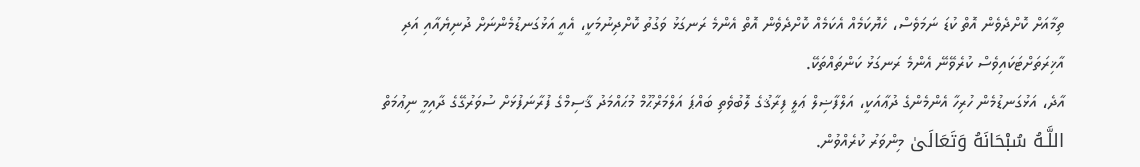ތިމާއަށް ކޮށްދެވެން އޮތް ކުޑަ ނަމަވެސް، ހެޔޮކަމެއް އެކަމެއް ކޮށްދެވެން އޮތް އެންމެ ރަނގަޅު ވަގުތު ކޮށްދިނުމަކީ، އެއީ އަޅުގަނޑުމެންނަށް ދުނިޔެއާއި އަދި އާޚިރަތަށްޓަކައިވެސް ކުރެވޭނޭ އެންމެ ރަނގަޅު ކަންތައްތަކޭ.
އާދެ، އަޅުގަނޑުމެން ހުރިހާ އެންމެންގެ ދުޢާއަކީ، އަލްފާޟިލް ޢަލީ ފިރާޤުގެ ލޮބުވެތި ބައްޕަ އަލްމަރްޙޫމް މުޙައްމަދު ޤާސިމްގެ ފުރާނަފުޅަށް ސުވަރުގޭގެ ދާއިމީ ނިޢުމަތް اللَّـهُ سُبْحَانَهُ وَتَعَالَىٰ މިންވަރު ކުރެއްވުން.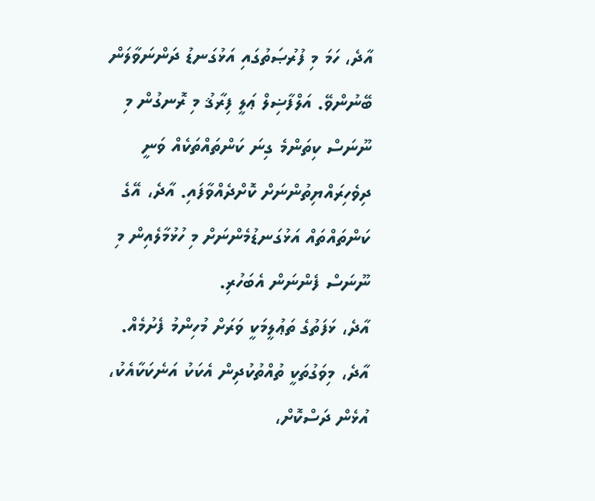އާދެ، ހަމަ މި ފުރުޞަތުގައި އަޅުގަނޑު ދަންނަވާލަން ބޭނުންވޭ. އަލްފާޟިލް ޢަލީ ފިރާޤު މި ރޮނގުން މި ނޫނަސް ކިތަންމެ ގިނަ ކަންތައްތަކެއް ވަނީ ދިވެހިރައްޔިތުންނަށް ކޮށްދެއްވާފައި. އާދެ، އޭގެ ކަންތައްތައް އަޅުގަނޑުމެންނަށް މި ހުޅުމާލެއިން މި ނޫނަސް ފެންނަން އެބަހުރި.
އާދެ، ޅަފަތުގެ ތަޢުލީމަކީ ވަރަށް މުހިންމު ފެށުމެއް. އާދެ، މިވަގުތަކީ ތުއްތުކުދިން އެކަކު އަނެކަކާއެކު، އުޅެން ދަސްކޮށް،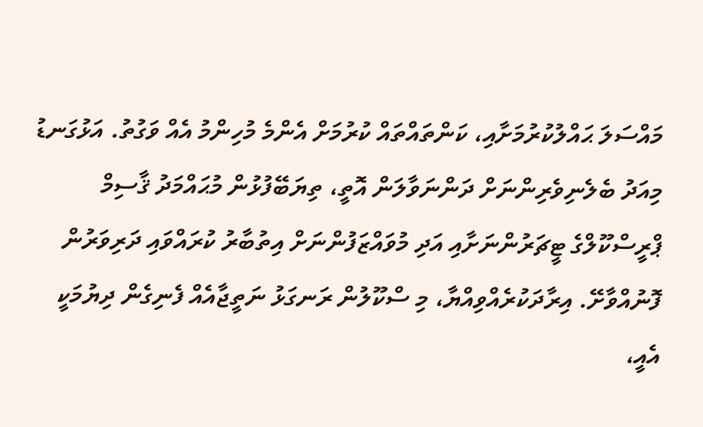މައްސަލަ ޙައްލުކުރުމަށާއި، ކަންތައްތައް ކުރުމަށް އެންމެ މުހިންމު އެއް ވަގުތު. އަޅުގަނޑު މިއަދު ބެލެނިވެރިންނަށް ދަންނަވާލަން އޮތީ، ތިޔަބޭފުޅުން މުޙައްމަދު ޤާސިމް ޕްރީސްކޫލްގެ ޓީޗަރުންނަށާއި އަދި މުވައްޒަފުންނަށް އިތުބާރު ކުރައްވައި ދަރިވަރުން ފޮނުއްވާށޭ. އިރާދަކުރެއްވިއްޔާ، މި ސްކޫލުން ރަނގަޅު ނަތީޖާއެއް ފެނިގެން ދިޔުމަކީ އެއީ،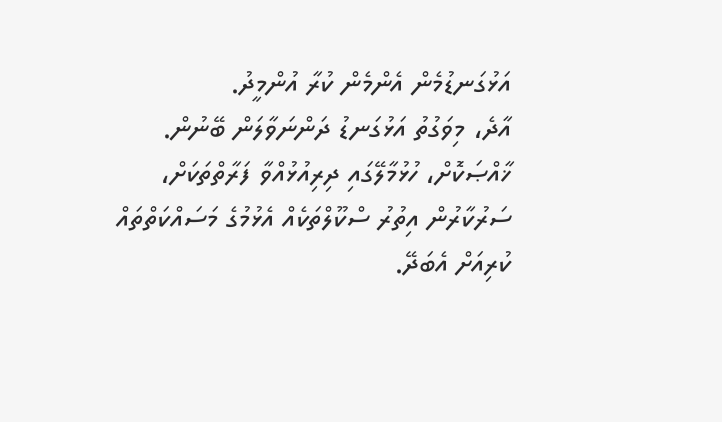އަޅުގަނޑުމެން އެންމެން ކުރާ އުންމީދު.
އާދެ، މިވަގުތު އަޅުގަނޑު ދަންނަވާލަން ބޭނުން. ޚާއްޞަކޮށް، ހުޅުމާލޭގައި ދިރިއުޅުއްވާ ފަރާތްތަކަށް، ސަރުކާރުން އިތުރު ސްކޫލްތަކެއް އެޅުމުގެ މަސައްކަތްތައް ކުރިއަށް އެބަދޭ.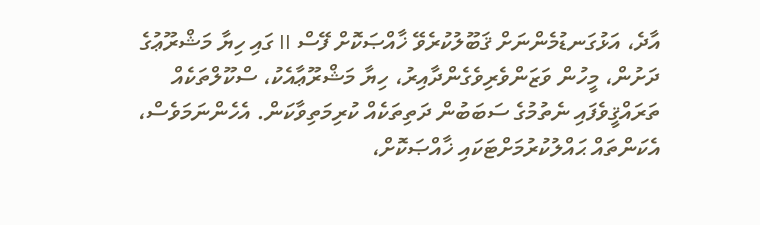އާދެ، އަޅުގަނޑުމެންނަށް ޤަބޫލުކުރެވޭ ޚާއްޞަކޮށް ފޭސް II ގައި ހިޔާ މަޝްރޫޢުގެ ދަށުން، މީހުން ވަޒަންވެރިވެގެންދާއިރު، ހިޔާ މަޝްރޫޢާއެކު، ސްކޫލްތަކެއް ތަރައްޤީވެފައި ނެތުމުގެ ސަބަބުން ދަތިތަކެއް ކުރިމަތިވާކަން. އެހެންނަމަވެސް، އެކަންތައް ޙައްލުކުރުމަށްޓަކައި ޚާއްޞަކޮށް،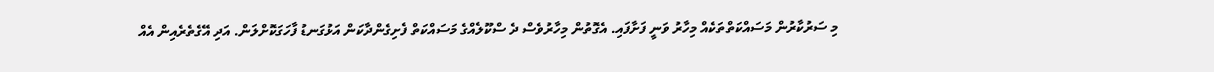މި ސަރުކާރުން މަސައްކަތްތަކެއް މިހާރު ވަނީ ފަށާފައި. އެގޮތުން މިހާރުވެސް ދެ ސްކޫލެއްގެ މަސައްކަތް ފެށިގެންދާކަން އަޅުގަނޑު ފާހަގަކޮށްލަން. އަދި އޭގެތެރެއިން އެއް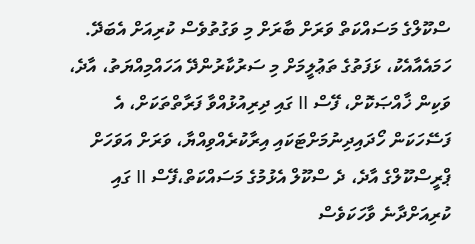ސްކޫލްގެ މަސައްކަތް ވަރަށް ބާރަށް މި ވަގުތުވެސް ކުރިއަށް އެބަދޭ.
ހަމައެއާއެކު، ޅަފަތުގެ ތަޢުލީމަށް މި ސަރުކާރުންދޭ އަހައްމިއްޔަތު، އާދެ، ވަކިން ޚާއްޞަކޮށް، ފޭސް II ގައި ދިރިއުޅުއްވާ ފަރާތްތަކަށް، އެ ފަސޭހަކަން ހޯދައިދިނުމަށްޓަކައި އިރާކުރެއްވިއްޔާ، ވަރަށް އަވަހަށް ޕްރީސްކޫލްގެ އާދެ، ދެ ސްކޫލް އެޅުމުގެ މަސައްކަތް،ފޭސް II ގައި ކުރިއަށްދާނެ ވާހަކަވެސް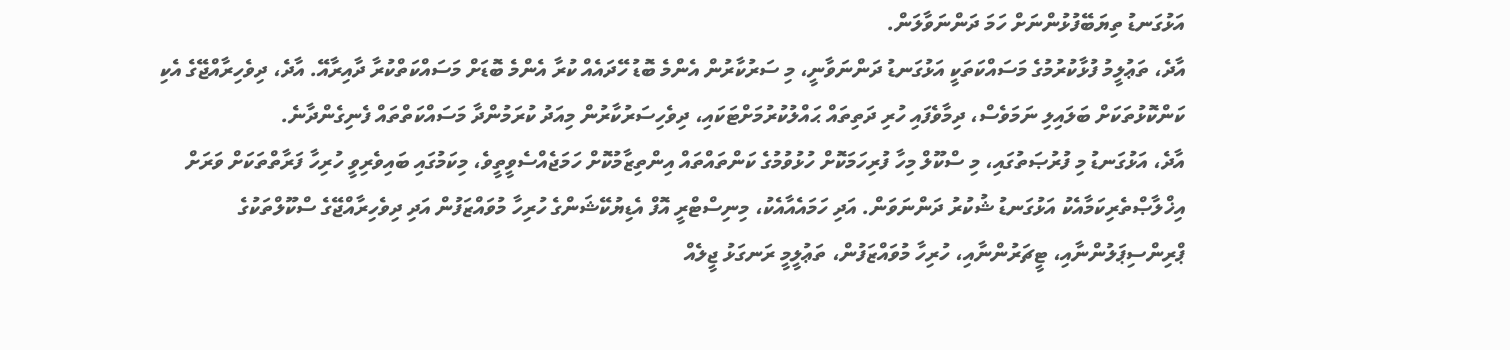އަޅުގަނޑު ތިޔަބޭފުޅުންނަށް ހަމަ ދަންނަވާލަން.
އާދެ، ތަޢުލީމު ފުޅާކުރުމުގެ މަސައްކަތަކީ އަޅުގަނޑު ދަންނަވާނީ، މި ސަރުކާރުން އެންމެ ބޮޑު ހޭދައެއް ކުރާ އެންމެ ބޮޑަށް މަސައްކަތްކުރާ ދާއިރާއޭ. އާދެ، ދިވެހިރާއްޖޭގެ އެކި ކަންކޮޅުތަކަށް ބަލައިލި ނަމަވެސް، ދިމާވެފައި ހުރި ދަތިތައް ޙައްލުކުރުމަށްޓަކައި، ދިވެހިސަރުކާރުން މިއަދު ކުރަމުންދާ މަސައްކަތްތައް ފެނިގެންދާނެ.
އާދެ، އަޅުގަނޑު މި ފުރުޞަތުގައި، މި ސްކޫލް މިހާ ފުރިހަމަކޮށް ހުޅުވުމުގެ ކަންތައްތައް އިންތިޒާމުކޮށް ހަމަޖެއްސެވީތީވެ، މިކަމުގައި ބައިވެރިވީ ހުރިހާ ފަރާތްތަކަށް ވަރަށް އިޚްލާޞްތެރިކަމާއެކު އަޅުގަނޑު ޝުކުރު ދަންނަވަން. އަދި ހަމައެއާއެކު، މިނިސްޓްރީ އޮފް އެޑިޔުކޭޝަންގެ ހުރިހާ މުވައްޒަފުން އަދި ދިވެހިރާއްޖޭގެ ސްކޫލްތަކުގެ ޕްރިންސިޕަލުންނާއި، ޓީޗަރުންނާއި، ހުރިހާ މުވައްޒަފުން، ތަޢުލީމީ ރަނގަޅު ޖީލެއް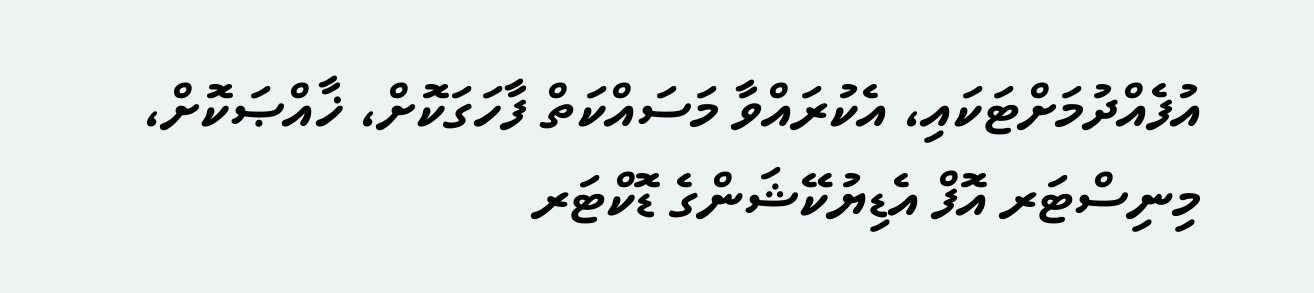އުފެއްދުމަށްޓަކައި، އެކުރައްވާ މަސައްކަތް ފާހަގަކޮށް، ޚާއްޞަކޮށް، މިނިސްޓަރ އޮފް އެޑިޔުކޭޝަންގެ ޑޮކްޓަރ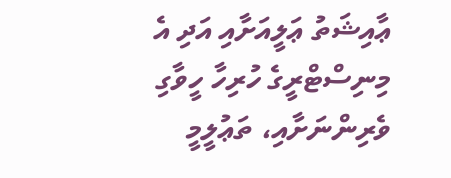ޢާއިޝަތު ޢަލީއަށާއި އަދި އެ މިނިސްޓްރީގެ ހުރިހާ ހީވާގި ވެރިންނަށާއި، ތަޢުލީމީ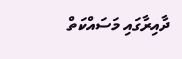ދާއިރާގައި މަސައްކަތް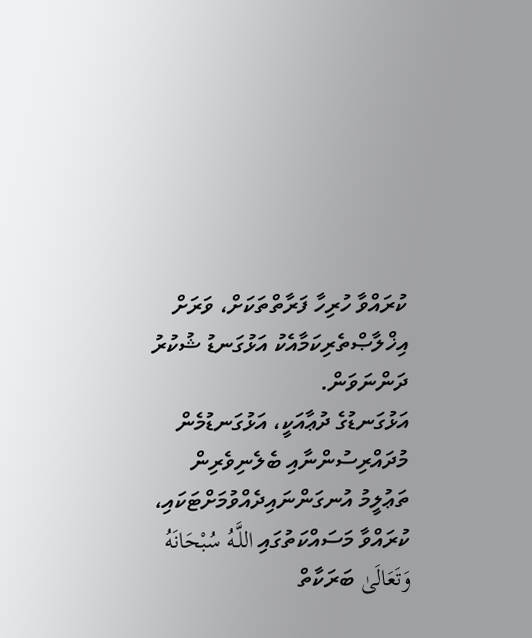ކުރައްވާ ހުރިހާ ފަރާތްތަކަށް، ވަރަށް އިޚްލާޞްތެރިކަމާއެކު އަޅުގަނޑު ޝުކުރު ދަންނަވަން.
އަޅުގަނޑުގެ ދުޢާއަކީ، އަޅުގަނޑުމެން މުދައްރިސުންނާއި ބެލެނިވެރިން ތަޢުލީމު އުނގަންނައިދެއްވުމަށްޓަކައި، ކުރައްވާ މަސައްކަތުގައި اللَّـهُ سُبْحَانَهُ وَتَعَالَىٰ ބަރަކާތް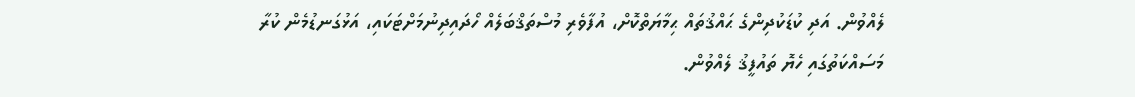ލެއްވުން. އަދި ކުޑަކުދިންގެ ޙައްޤުތައް ޙިމާޔަތްކޮށް، އުފާވެރި މުސްތަޤްބަލެއް ހޯދައިދިނުމަށްޓަކައި، އަޅުގަނޑުމެން ކުރާ މަސައްކަތުގައި ހެޔޮ ތައުފީޤު ލެއްވުން.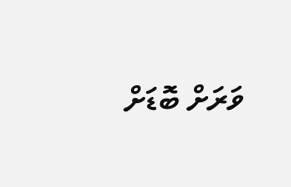ވަރަށް ބޮޑަށް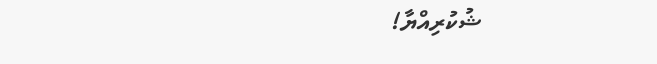ޝުކުރިއްޔާ!